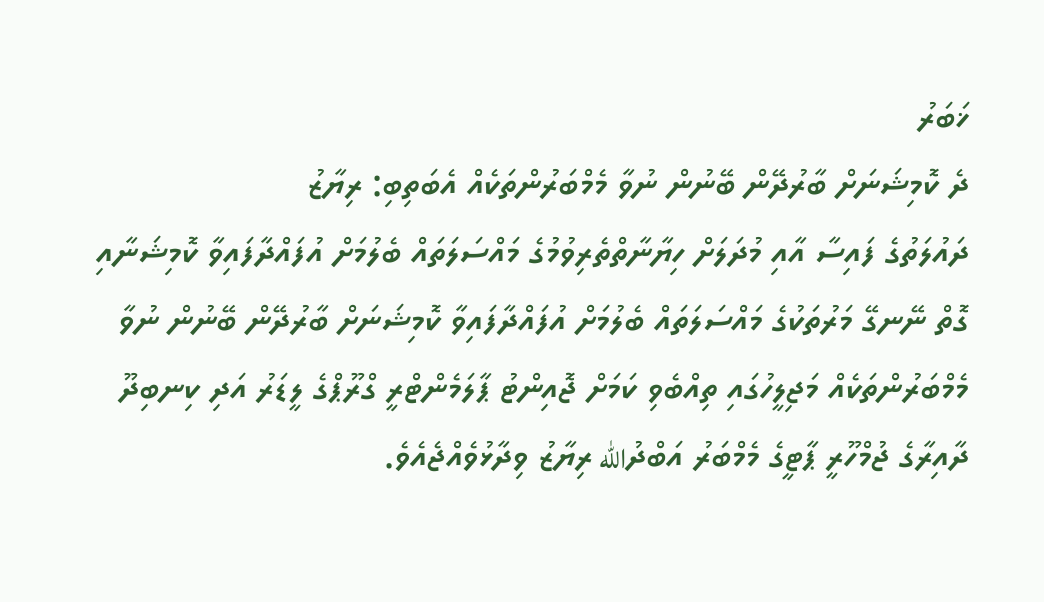ޚަބަރު
ދެ ކޮމިޝަނަށް ބާރުދޭން ބޭނުން ނުވާ މެމްބަރުންތަކެއް އެބަތިބި: ރިޔާޒު
ދައުލަތުގެ ފައިސާ އާއި މުދަލަށް ހިޔާނާތްތެރިވުމުގެ މައްސަލަތައް ބެލުމަށް އުފައްދާފައިވާ ކޮމިޝަނާއި ގޮތް ނޭނގޭ މަރުތަކުގެ މައްސަލަތައް ބެލުމަށް އުފައްދާފައިވާ ކޮމިޝަނަށް ބާރުދޭން ބޭނުން ނުވާ މެމްބަރުންތަކެއް މަޖިލީހުގައި ތިއްބެވި ކަމަށް ޖޮއިންޓު ޕާލަމެންޓްރީ ގްރޫޕްގެ ލީޑަރު އަދި ކިނބިދޫ ދާއިރާގެ ޖުމްހޫރީ ޕާޓީގެ މެމްބަރު އަބްދުالله ރިޔާޒު ވިދާޅުވެއްޖެއެވެ.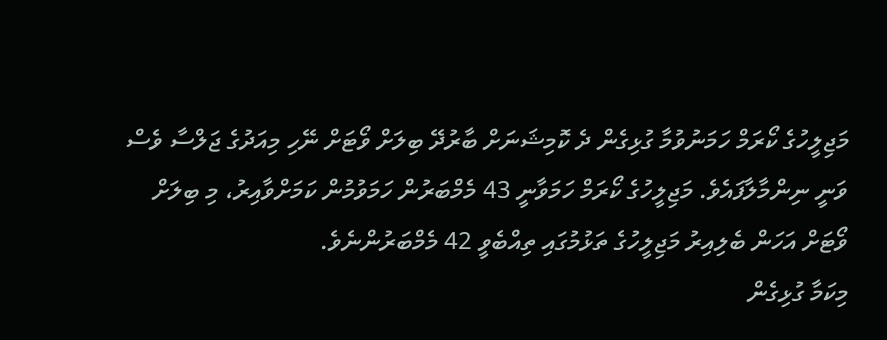މަޖިލީހުގެ ކޯރަމް ހަމަނުވުމާ ގުޅިގެން ދެ ކޮމިޝަނަށް ބާރުދޭ ބިލަށް ވޯޓަށް ނޭހި މިއަދުގެ ޖަލްސާ ވެސް ވަނީ ނިންމާލާފައެވެ. މަޖިލީހުގެ ކޯރަމް ހަމަވާނީ 43 މެމްބަރުން ހަމަވުމުން ކަމަށްވާއިރު، މި ބިލަށް ވޯޓަށް އަހަން ބެލިއިރު މަޖިލީހުގެ ތަޅުމުގައި ތިއްބެވީ 42 މެމްބަރުންނެވެ.
މިކަމާ ގުޅިގެން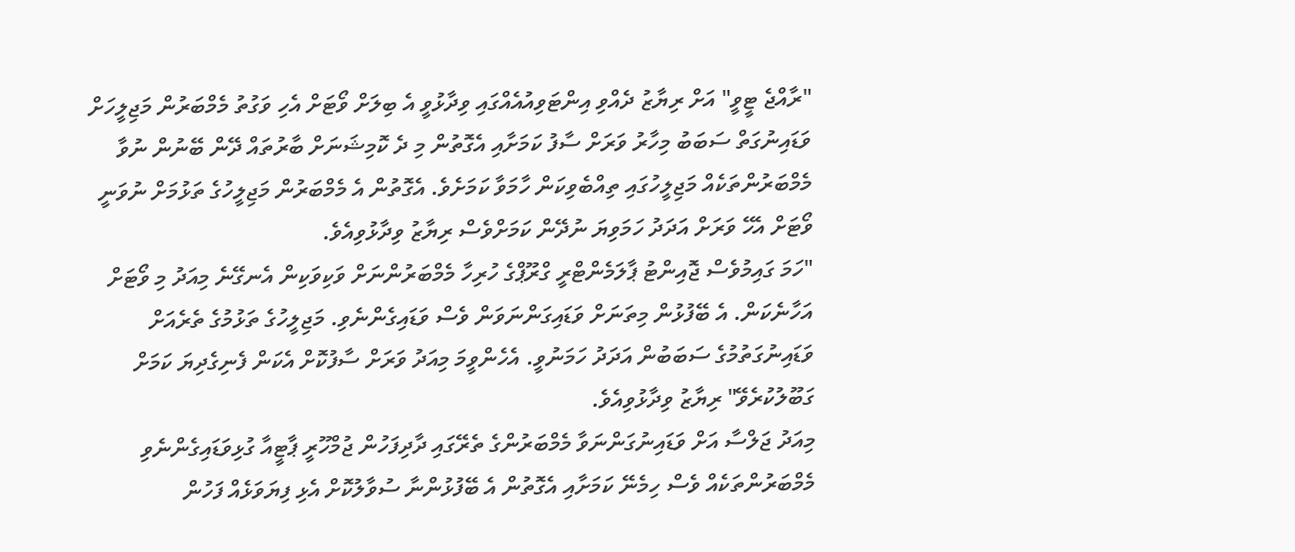"ރާއްޖެ ޓީވީ" އަށް ރިޔާޒު ދެއްވި އިންޓަވިއުއެއްގައި ވިދާޅުވީ އެ ބިލަށް ވޯޓަށް އެހި ވަގުތު މެމްބަރުން މަޖިލީހަށް ވަޑައިނުގަތް ސަބަބު މިހާރު ވަރަށް ސާފު ކަމަށާއި އެގޮތުން މި ދެ ކޮމިޝަނަށް ބާރުތައް ދޭން ބޭނުން ނުވާ މެމްބަރުންތަކެއް މަޖިލީހުގައި ތިއްބެވިކަން ހާމަވާ ކަމަށެވެ. އެގޮތުން އެ މެމްބަރުން މަޖިލީހުގެ ތަޅުމަށް ނުވަނީ ވޯޓަށް އެހޭ ވަރަށް އަދަދު ހަމަވިޔަ ނުދޭން ކަމަށްވެސް ރިޔާޒު ވިދާޅުވިއެވެ.
"ހަމަ ގައިމުވެސް ޖޮއިންޓު ޕާލަމެންޓްރީ ގްރޫޕްގެ ހުރިހާ މެމްބަރުންނަށް ވަކިވަކިން އެނގޭނެ މިއަދު މި ވޯޓަށް އަހާނެކަން. އެ ބޭފުޅުން މިތަނަށް ވަޑައިގަންނަވަން ވެސް ވަޑައިގެންނެވި. މަޖިލީހުގެ ތަޅުމުގެ ތެރެއަށް ވަޑައިނުގަތުމުގެ ސަބަބުން އަދަދު ހަމަނުވީ. އެހެންވީމަ މިއަދު ވަރަށް ސާފުކޮށް އެކަން ފެނިގެދިޔަ ކަމަށް ގަބޫލުކުރެވޭ" ރިޔާޒު ވިދާޅުވިއެވެ.
މިއަދު ޖަލްސާ އަށް ވަޑައިނުގަންނަވާ މެމްބަރުންގެ ތެރޭގައި ދާދިފަހުން ޖުމްހޫރީ ޕާޓީއާ ގުޅިވަޑައިގެންނެވި މެމްބަރުންތަކެއް ވެސް ހިމެނޭ ކަމަށާއި އެގޮތުން އެ ބޭފުޅުންނާ ސުވާލުކޮށް އެޅި ފިޔަވަޅެއް ފަހުން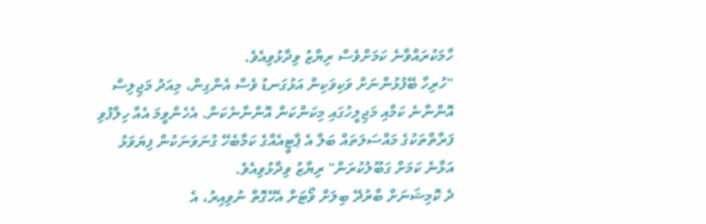ހާމަކުރައްވާނެ ކަމަށްވެސް ރިޔާޒު ވިދާޅުވިއެވެ.
"ހުރިހާ ބޭފުޅުންނަށް ވަކިވަކިން އަޅުގަނޑު ވެސް އެންގިން، މިއަދު މަޖިލިސް އޮންނާނެ ކަމާއި މަޖިލީހުގައި މިކަންކަން އޮންނާނެކަން. އެހެންވީމަ އެއާ ހިލާފުވި ފަރާތްތަކުގެ މައްސަލަތައް ބަލާ އެ ޕާޓީއެއްގެ ކަމާބެހޭ ގުނަވަނަކުން ފިޔަވަޅު އަޅާނެ ކަމަށް ގަބޫލުކުރަން" ރިޔާޒު ވިދާޅުވިއެވެ.
ދެ ކޮމިޝަނަށް ބާރުދޭ ބިލަށް ވޯޓަށް އެހޭގޮތް ނުވިއިރު، އެ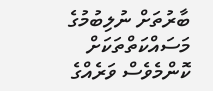ބާރުތަށް ނުލިބުމުގެ މަސައްކަތްތަކަށް ކޮންމެވެސް ވަރެއްގެ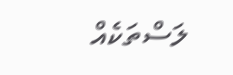ލަސްތަކެއް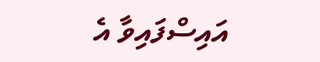އައިސްފައިވާ އެ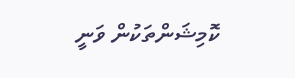ކޮމިޝަންތަކުން ވަނީ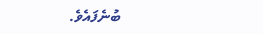ބުނެފައެވެ.